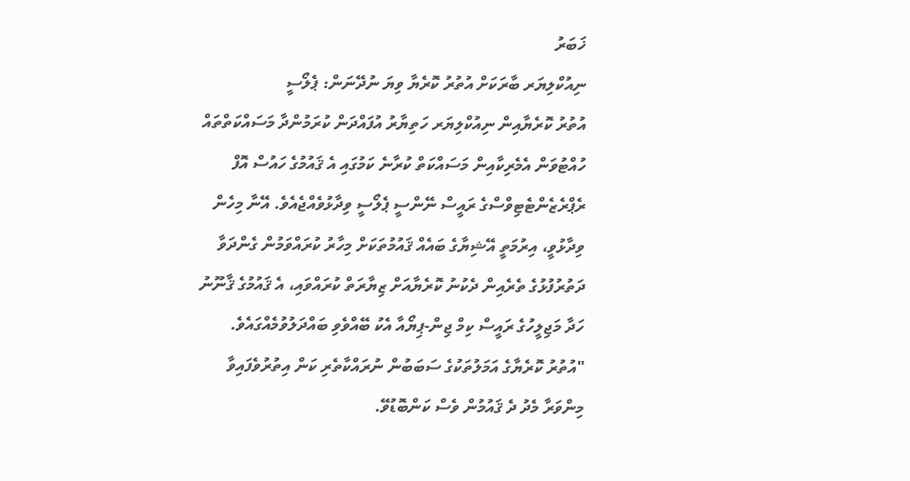ޚަބަރު
ނިއުކްލިޔަރ ބާރަކަށް އުތުރު ކޮރެޔާ ވިޔަ ނުދޭނަން: ޕެލޯސީ
އުތުރު ކޮރެޔާއިން ނިއުކްލިޔަރ ހަތިޔާރު އުފައްދަން ކުރަމުންދާ މަސައްކަތްތައް ހުއްޓުވަން އެމެރިކާއިން މަސައްކަތް ކުރާނެ ކަމުގައި އެ ޤައުމުގެ ހައުސް އޮފް ރެޕްރެޒެންޓެޓިވްސްގެ ރައީސް ނޭންސީ ޕެލޯސީ ވިދާޅުވެއްޖެއެވެ. އޭނާ މިހެން ވިދާޅުވީ، އިރުމަތީ އޭޝިޔާގެ ބައެއް ޤައުމުތަކަށް މިހާރު ކުރައްވަމުން ގެންދަވާ ދަތުރުފުޅުގެ ތެރެއިން ދެކުނު ކޮރެޔާއަށް ޒިޔާރަތް ކުރައްވައި، އެ ޤައުމުގެ ޤާނޫނު ހަދާ މަޖިލީހުގެ ރައީސް ކިމް ޖިން-ޕިޔޯއާ އެކު ބޭއްވެވި ބައްދަލުވުމެއްގައެވެ.
"އުތުރު ކޮރެޔާގެ އަމަލުތަކުގެ ސަބަބުން ނުރައްކާތެރި ކަން އިތުރުވެފައިވާ މިންވަރާ މެދު ދެ ޤައުމުން ވެސް ކަންބޮޑުވޭ.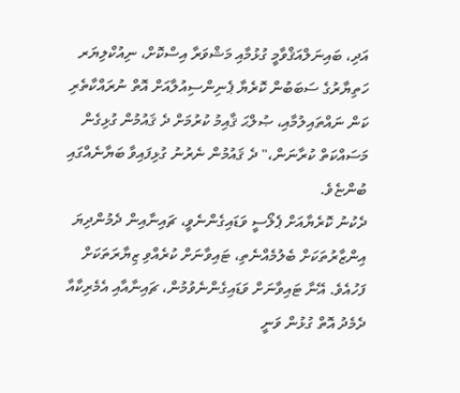އަދި، ބައިނަލްއަޤްވާމީ ގުޅުމާއި މަޝްވަރާ އިސްކޮށް، ނިއުކްލިޔަރ ހަތިޔާރުގެ ސަބަބުން ކޮރެޔާ ޕެނިންސިއުލާއަށް އޮތް ނުރައްކާތެރި ކަން ނައްތައިލުމާއި، ޞުލްޙަ ޤާއިމު ކުރުމަށް ދެ ޤައުމުން ގުޅިގެން މަސައްކަތް ކުރާނަން،" ދެ ޤައުމުން ނެރުނު ގުޅިފައިވާ ބަޔާނެއްގައި ބުންޏެވެ.
ދެކުނު ކޮރެޔާއަށް ޕެލޯސީ ވަޑައިގެންނެވީ، ޗައިނާއިން ދެމުންދިޔަ އިންޒާރުތަކަށް ބެލުމެއްނެތި، ޓައިވާނަށް ކުރެއްވި ޒިޔާރަތަކަށް ފަހުއެވެ. އޭނާ ޓައިވާނަށް ވަޑައިގެންނެވުމުން، ޗައިނާއާއި އެމެރިކާއާ ދެމެދު އޮތް ގުޅުން ވަނީ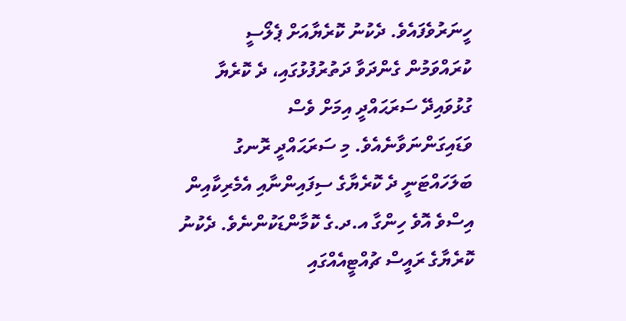ހީނަރުވެފައެވެ. ދެކުނު ކޮރެޔާއަށް ޕެލޯސީ ކުރައްވަމުން ގެންދަވާ ދަތުރުފުޅުގައި، ދެ ކޮރެޔާ ގުޅުވައިދޭ ސަރަޙައްދީ އިމަށް ވެސް ވަޑައިގަންނަވާނެއެވެ. މި ސަރަޙައްދީ ރޮނގު ބަލަހައްޓަނީ ދެ ކޮރެޔާގެ ސިފައިންނާއި އެމެރިކާއިން އިސްވެ އޮވެ ހިންގާ އ.ދ.ގެ ކޮމާންޑަކުންނެވެ. ދެކުނު ކޮރެޔާގެ ރައީސް ޗުއްޓީއެއްގައި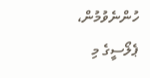ހުންނެވުމުން، ޕެލޯސީގެ މި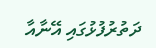ދަތުރުފުޅުގައި އޭނާއާ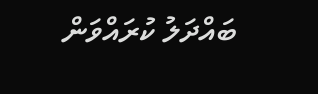ބައްދަލު ކުރައްވަން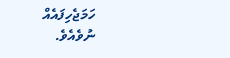ހަމަޖެހިފައެއް ނުވެއެވެ.